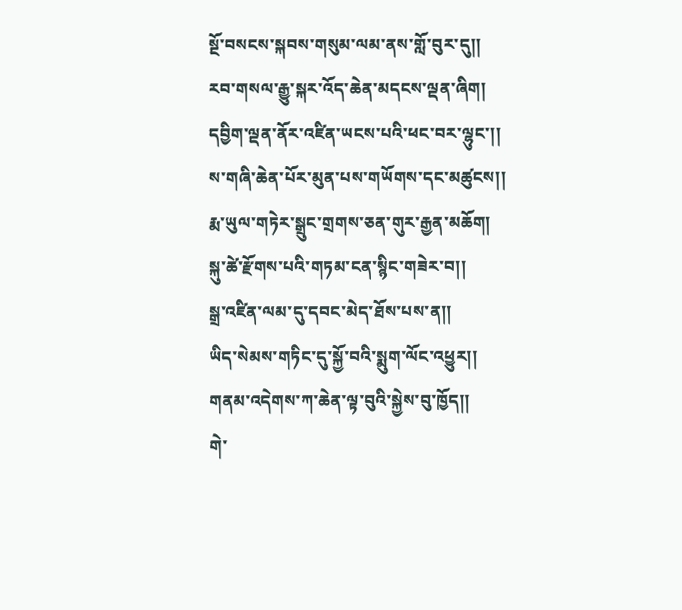སྔོ་བསངས་སྐབས་གསུམ་ལམ་ནས་གློ་བུར་དུ།།
རབ་གསལ་རྒྱུ་སྐར་འོད་ཆེན་མདངས་ལྡན་ཞིག།
དབྱིག་ལྡན་ནོར་འཛིན་ཡངས་པའི་ཕང་བར་ལྷུང་།།
ས་གཞི་ཆེན་པོར་མུན་པས་གཡོགས་དང་མཚུངས།།
རྨ་ཡུལ་གཏེར་སྒྲུང་གྲགས་ཅན་གུར་རྒྱན་མཆོག།
སྐུ་ཚེ་རྫོགས་པའི་གཏམ་ངན་སྙིང་གཟེར་བ།།
སྒྲ་འཛིན་ལམ་དུ་དབང་མེད་ཐོས་པས་ན།།
ཡིད་སེམས་གཏིང་དུ་སྐྱོ་བའི་སྨུག་ལོང་འཕྱུར།།
གནམ་འདེགས་ཀ་ཆེན་ལྟ་བུའི་སྐྱེས་བུ་ཁྱོད།།
གེ་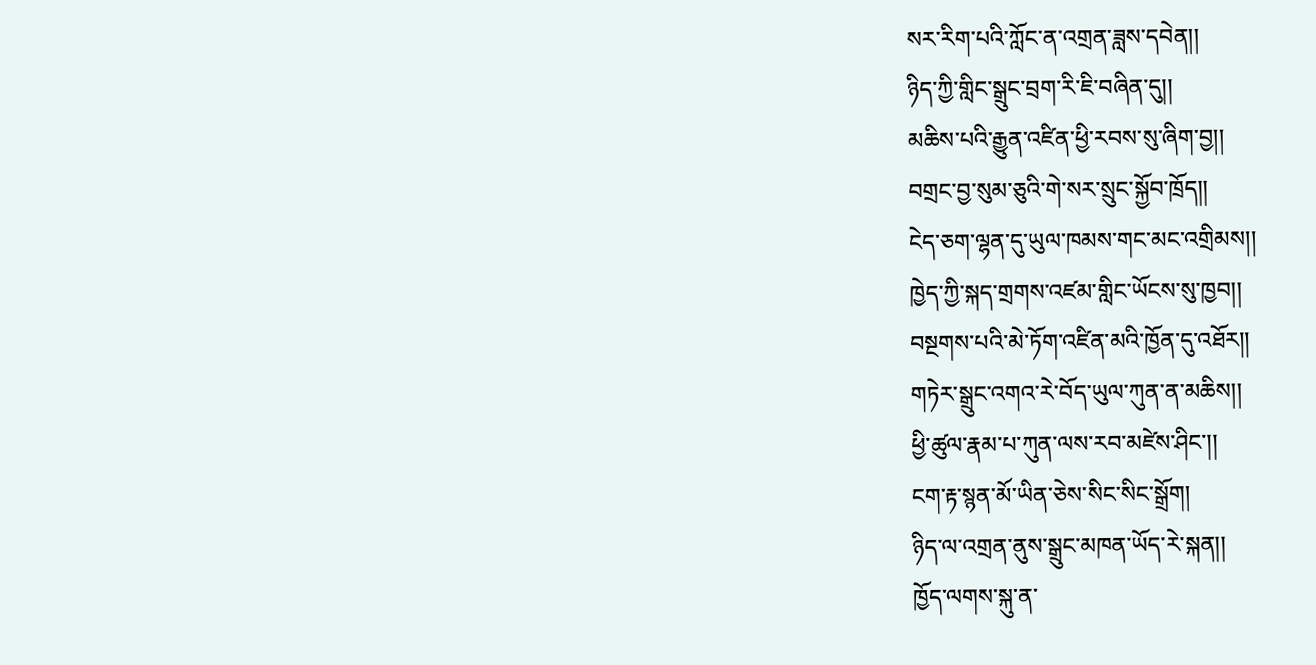སར་རིག་པའི་ཀློང་ན་འགྲན་ཟླས་དབེན།།
ཉིད་ཀྱི་གླིང་སྒྲུང་བྲག་རི་ཇི་བཞིན་དུ།།
མཆིས་པའི་རྒྱུན་འཛིན་ཕྱི་རབས་སུ་ཞིག་བྱ།།
བགྲང་བྱ་སུམ་ཅུའི་གེ་སར་སྲུང་སྐྱོབ་ཁྲོད།།
ངེད་ཅག་ལྷན་དུ་ཡུལ་ཁམས་གང་མང་འགྲིམས།།
ཁྱེད་ཀྱི་སྐད་གྲགས་འཛམ་གླིང་ཡོངས་སུ་ཁྱབ།།
བསྔགས་པའི་མེ་ཏོག་འཛིན་མའི་ཁྱོན་དུ་འཐོར།།
གཏེར་སྒྲུང་འགའ་རེ་བོད་ཡུལ་ཀུན་ན་མཆིས།།
ཕྱི་ཚུལ་རྣམ་པ་ཀུན་ལས་རབ་མཛེས་ཤིང་།།
ངག་རྟ་སྙན་མོ་ཡིན་ཅེས་སིང་སིང་སྒྲོག།
ཉིད་ལ་འགྲན་ནུས་སྒྲུང་མཁན་ཡོད་རེ་སྐན།།
ཁྱོད་ལགས་སྐུ་ན་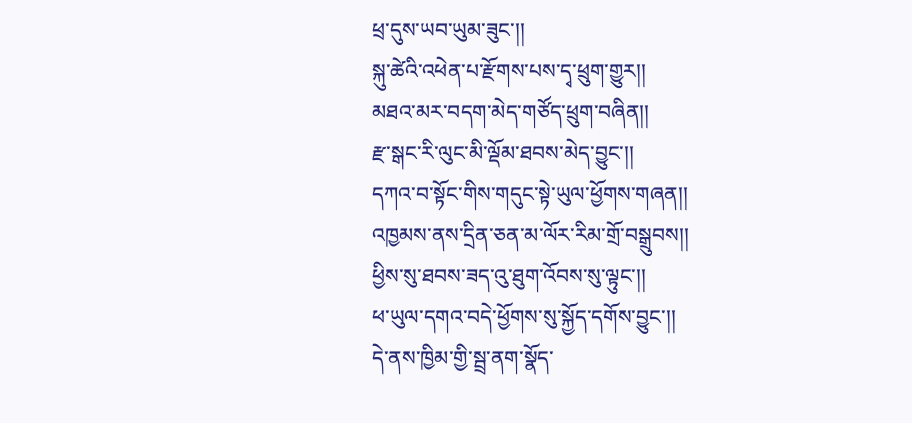ཕྲ་དུས་ཡབ་ཡུམ་ཟུང་།།
སྐུ་ཚེའི་འཕེན་པ་རྫོགས་པས་དྭ་ཕྲུག་གྱུར།།
མཐའ་མར་བདག་མེད་གཙོད་ཕྲུག་བཞིན།།
རྫ་སྒང་རི་ལུང་མི་ལྡོམ་ཐབས་མེད་བྱུང་།།
དཀའ་བ་སྟོང་གིས་གདུང་སྟེ་ཡུལ་ཕྱོགས་གཞན།།
འཁྱམས་ནས་དྲིན་ཅན་མ་ལོར་རིམ་གྲོ་བསྒྲུབས།།
ཕྱིས་སུ་ཐབས་ཟད་འུ་ཐུག་འོབས་སུ་ལྟུང་།།
ཕ་ཡུལ་དགའ་བདེ་ཕྱོགས་སུ་སྐྱོད་དགོས་བྱུང་།།
དེ་ནས་ཁྱིམ་གྱི་སྦྲ་ནག་སྣོད་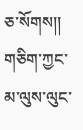ཅ་སོགས།།
གཅིག་ཀྱང་མ་ལུས་ལུང་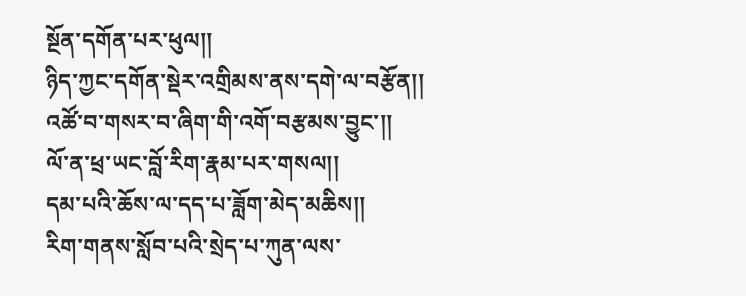སྔོན་དགོན་པར་ཕུལ།།
ཉིད་ཀྱང་དགོན་སྡེར་འགྲིམས་ནས་དགེ་ལ་བརྩོན།།
འཚོ་བ་གསར་བ་ཞིག་གི་འགོ་བརྩམས་བྱུང་།།
ལོ་ན་ཕྲ་ཡང་བློ་རིག་རྣམ་པར་གསལ།།
དམ་པའི་ཆོས་ལ་དད་པ་ཟློག་མེད་མཆིས།།
རིག་གནས་སློབ་པའི་སྲེད་པ་ཀུན་ལས་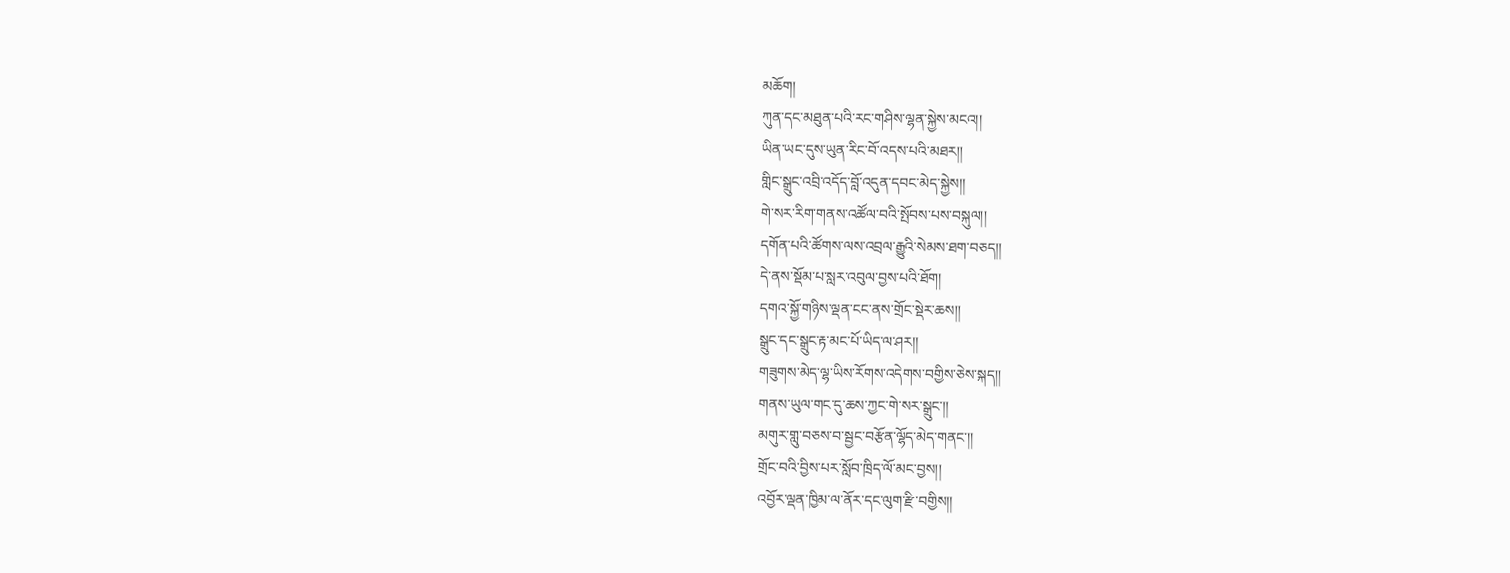མཆོག།
ཀུན་དང་མཐུན་པའི་རང་གཤིས་ལྷན་སྐྱེས་མངའ།།
ཡིན་ཡང་དུས་ཡུན་རིང་བོ་འདས་པའི་མཐར།།
གླིང་སྒྲུང་འབྲི་འདོད་བློ་འདུན་དབང་མེད་སྐྱེས།།
གེ་སར་རིག་གནས་འཚོལ་བའི་སྤོབས་པས་བསྐུལ།།
དགོན་པའི་ཚོགས་ལས་འབྲལ་རྒྱུའི་སེམས་ཐག་བཅད།།
དེ་ནས་སྡོམ་པ་སླར་འབུལ་བྱས་པའི་ཐོག།
དགའ་སྐྱོ་གཉིས་ལྡན་ངང་ནས་གྲོང་སྡེར་ཆས།།
སྒྲུང་དང་སྒྲུང་རྟ་མང་པོ་ཡིད་ལ་ཤར།།
གཟུགས་མེད་ལྷ་ཡིས་རོགས་འདེགས་བགྱིས་ཅེས་སྐད།།
གནས་ཡུལ་གང་དུ་ཆས་ཀྱང་གེ་སར་སྒྲུང་།།
མགུར་གླུ་བཅས་བ་སྦྱང་བརྩོན་ལྷོད་མེད་གནང་།།
གྲོང་བའི་བྱིས་པར་སློབ་ཁྲིད་ལོ་མང་བྱས།།
འབྱོར་ལྡན་ཁྱིམ་ལ་ནོར་དང་ལུག་རྫི་བགྱིས།།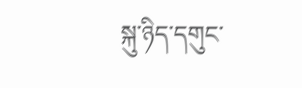སྐུ་ཉིད་དགུང་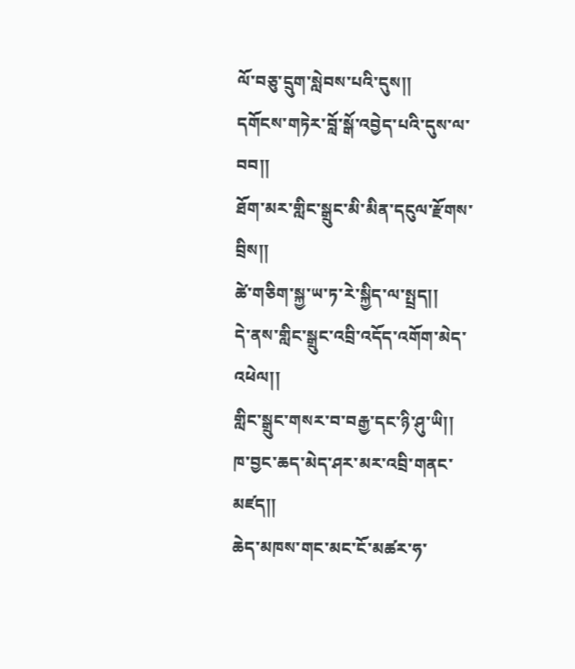ལོ་བཅུ་དྲུག་སླེབས་པའི་དུས།།
དགོངས་གཏེར་བློ་སྒོ་འབྱེད་པའི་དུས་ལ་བབ།།
ཐོག་མར་གླིང་སྒྲུང་མི་མིན་དངུལ་རྫོགས་བྲིས།།
ཚེ་གཅིག་སྐྱ་ཡ་ཏ་རེ་སྐྱིད་ལ་སྤྲད།།
དེ་ནས་གླིང་སྒྲུང་འབྲི་འདོད་འགོག་མེད་འཕེལ།།
གླིང་སྒྲུང་གསར་བ་བརྒྱ་དང་ཉི་ཤུ་ཡི།།
ཁ་བྱང་ཆད་མེད་ཤར་མར་འབྲི་གནང་མཛད།།
ཆེད་མཁས་གང་མང་ངོ་མཚར་ཧ་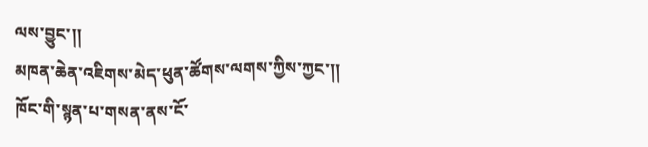ལས་བྱུང་།།
མཁན་ཆེན་འཇིགས་མེད་ཕུན་ཚོགས་ལགས་ཀྱིས་ཀྱང་།།
ཁོང་གི་སྙན་པ་གསན་ནས་ངོ་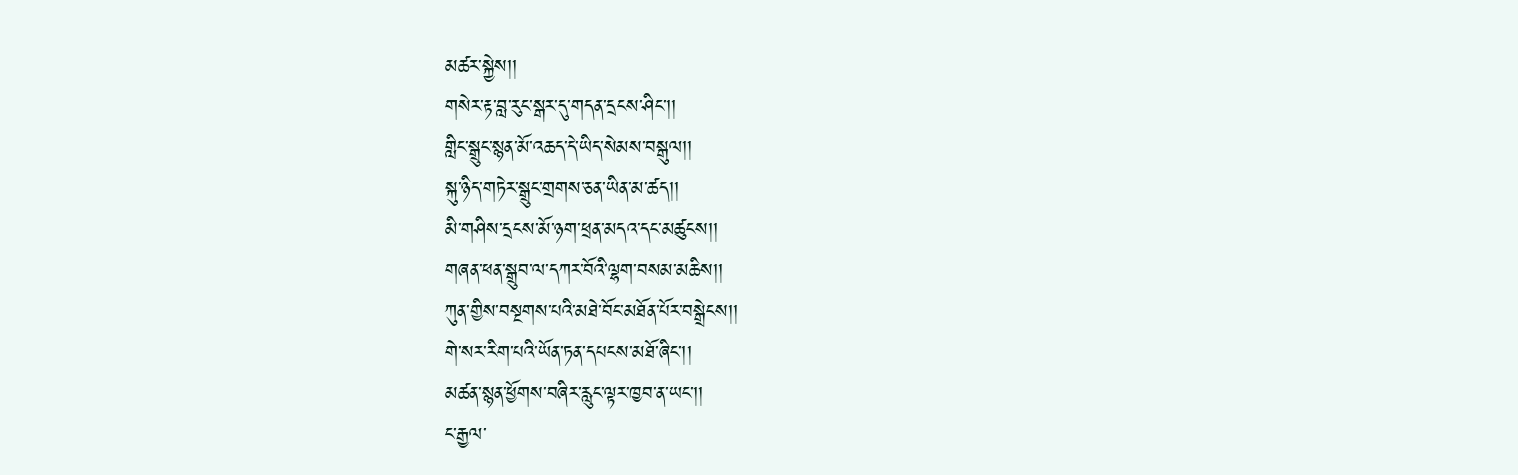མཚར་སྐྱེས།།
གསེར་རྟ་བླ་རུང་སྒར་དུ་གདན་དྲངས་ཤིང་།།
གླིང་སྒྲུང་སྙན་མོ་འཆད་དེ་ཡིད་སེམས་བསྒུལ།།
སྐུ་ཉིད་གཏེར་སྒྲུང་གྲགས་ཅན་ཡིན་མ་ཚད།།
མི་གཤིས་དྲངས་མོ་ཉག་ཕྲན་མདའ་དང་མཚུངས།།
གཞན་ཕན་སྒྲུབ་ལ་དཀར་བོའི་ལྷག་བསམ་མཆིས།།
ཀུན་གྱིས་བསྔགས་པའི་མཐེ་བོང་མཐོན་པོར་བསྒྲེངས།།
གེ་སར་རིག་པའི་ཡོན་ཏན་དཔངས་མཐོ་ཞིང་།།
མཚན་སྙན་ཕྱོགས་བཞིར་རླུང་ལྟར་ཁྱབ་ན་ཡང་།།
ང་རྒྱལ་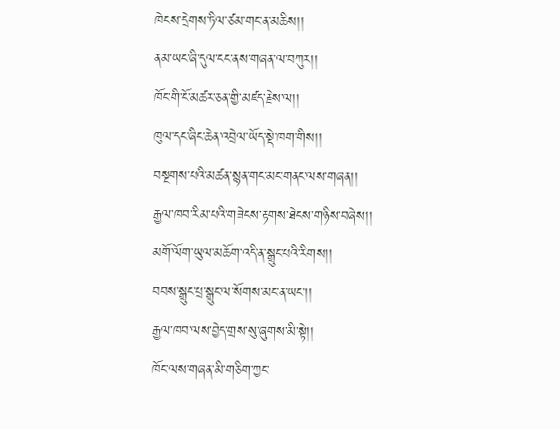ཁེངས་དྲེགས་ཏིལ་ཙམ་གང་ན་མཆིས།།
ནམ་ཡང་ཞི་དུལ་ངང་ནས་གཞན་ལ་བཀུར།།
ཁོང་གི་ངོ་མཚར་ཅན་གྱི་མཛད་རྗེས་ལ།།
ཁུལ་དང་ཞིང་ཆེན་འབྲེལ་ཡོད་སྡེ་ཁག་གིས།།
བསྔགས་པའི་མཚན་སྙན་གང་མང་གནང་ལས་གཞན།།
རྒྱལ་ཁབ་རིམ་པའི་གཟེངས་རྟགས་ཐེངས་གཉིས་བཞེས།།
མགོ་ལོག་ཡུལ་མཆོག་འདི་ན་སྒྲུང་པའི་རིགས།།
བབས་སྒྲུང་པྲ་སྒྲུང་ལ་སོགས་མང་ན་ཡང་།།
རྒྱལ་ཁབ་ལས་བྱེད་གྲས་སུ་ཞུགས་མི་སྟེ།།
ཁོང་ལས་གཞན་མི་གཅིག་ཀྱང་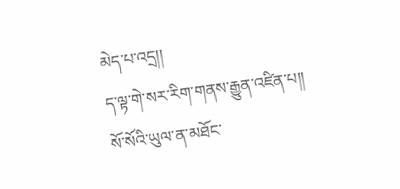མེད་པ་འདྲ།།
ད་ལྟ་གེ་སར་རིག་གནས་རྒྱུན་འཛིན་པ།།
སོ་སོའི་ཡུལ་ན་མཐོང་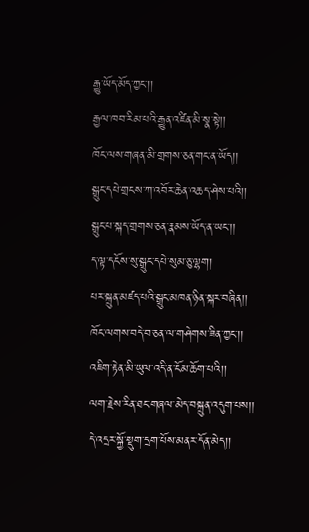རྒྱུ་ཡོད་མོད་ཀྱང་།།
རྒྱལ་ཁབ་རིམ་པའི་རྒྱུན་འཛིན་མི་སྣ་སྟེ།།
ཁོང་ལས་གཞན་མི་གྲགས་ཅན་གང་ན་ཡོད།།
སྒྲུང་དཔེ་གྲངས་ཀ་འབོར་ཆེན་འཆད་ཤེས་པའི།།
སྒྲུང་པ་སྐད་གྲགས་ཅན་རྣམས་ཡོད་ན་ཡང་།།
ད་ལྟ་དངོས་སུ་སྒྲུང་དཔེ་སུམ་ཅུ་ལྷག།
པར་སྐྲུན་མཛད་པའི་སྒྲུང་མཁན་ཉིན་སྐར་བཞིན།།
ཁོང་ལགས་བདེ་བ་ཅན་ལ་གཤེགས་ཟིན་ཀྱང་།།
འཇིག་རྟེན་མི་ཡུལ་འདི་ན་ངོམ་ཆོག་པའི།།
ལག་རྗེས་རིན་ཐང་གཞལ་མེད་བསྐྲུན་འདུག་པས།།
དེ་འདྲར་སྐྱོ་སྡུག་དྲག་པོས་མནར་དོན་མེད།།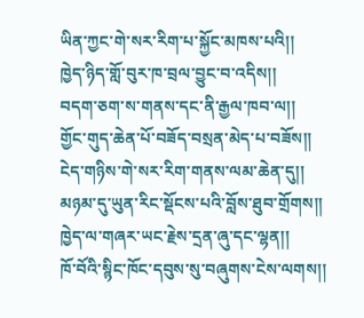ཡིན་ཀྱང་གེ་སར་རིག་པ་སྐྱོང་མཁས་པའི།།
ཁྱེད་ཉིད་གློ་བུར་ཁ་བྲལ་བྱུང་བ་འདིས།།
བདག་ཅག་ས་གནས་དང་ནི་རྒྱལ་ཁབ་ལ།།
གྱོང་གུད་ཆེན་པོ་བཟོད་བསྲན་མེད་པ་བཟོས།།
ངེད་གཉིས་གེ་སར་རིག་གནས་ལམ་ཆེན་དུ།།
མཉམ་དུ་ཡུན་རིང་སྡོངས་པའི་བློས་ཐུབ་གྲོགས།།
ཁྱེད་ལ་གཞར་ཡང་རྗེས་དྲན་ཞུ་དང་ལྷན།།
ཁོ་བོའི་སྙིང་ཁོང་དབུས་སུ་བཞུགས་ངེས་ལགས།།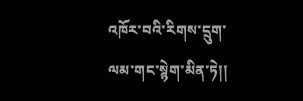འཁོར་བའི་རིགས་དྲུག་ལམ་གང་སྙེག་མིན་ཏེ།།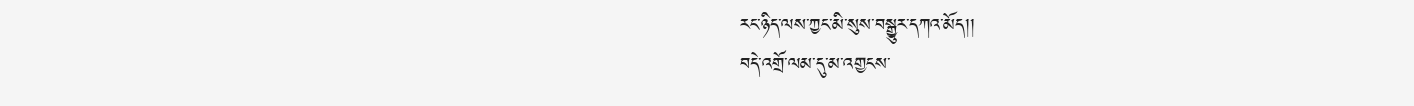རང་ཉིད་ལས་ཀྱང་མི་སུས་བསྒྱུར་དཀའ་མོད།།
བདེ་འགྲོ་ལམ་དུ་མ་འགྱངས་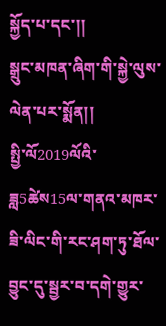སྐྱོད་པ་དང་།།
སྒྲུང་མཁན་ཞིག་གི་སྐྱེ་ལུས་ལེན་པར་སྨོན།།
སྤྱི་ལོ2019ལོའི་ཟླ5ཚེས15ལ་གནའ་མཁར་ཟི་ལིང་གི་རང་ཤག་ཏུ་ཐོལ་བྱུང་དུ་སྦྱར་བ་དགེ་གྱུར་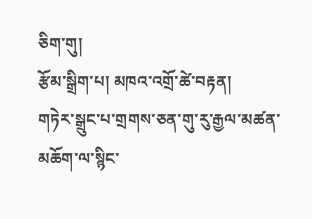ཅིག་གུ།
རྩོམ་སྒྲིག་པ། མཁའ་འགྲོ་ཚེ་བརྟན།
གཏེར་སྒྲུང་པ་གྲགས་ཅན་གུ་རུ་རྒྱལ་མཚན་མཆོག་ལ་སྙིང་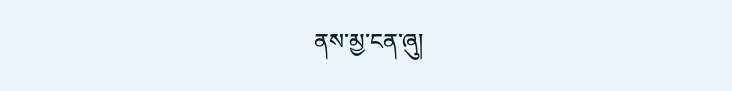ནས་མྱ་ངན་ཞུ།